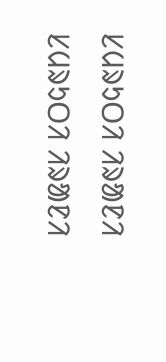ᱥᱢᱨᱩᱛᱤ ᱤᱨᱟᱱᱤ
ᱥᱢᱨᱩᱛᱤ ᱤᱨᱟᱱᱤ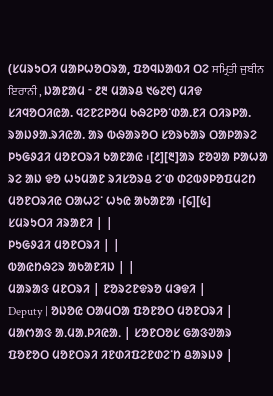(ᱥᱢᱨᱩᱛᱤ ᱢᱟᱞᱦᱚᱛᱨᱟ, ᱯᱚᱧᱡᱟᱵᱤ ᱛᱮ ਸਮ੍ਰਿਤੀ ਜੁਬੀਨ ਇਰਾਨੀ , ᱡᱟᱱᱟᱢ ᱼ ᱒᱓ ᱢᱟᱨᱪ ᱑᱙᱗᱖) ᱢᱤᱫ ᱥᱤᱧᱚᱛᱤᱭᱟ. ᱧᱮᱱᱮᱞᱚᱢ ᱠᱷᱮᱞᱚᱸᱰᱟ.ᱱᱤ ᱛᱤᱨᱞᱟ. ᱨᱟᱡᱽᱟ.ᱨᱤᱭᱟ. ᱟᱨ ᱵᱷᱟᱨᱚᱛ ᱥᱚᱨᱠᱟᱨ ᱛᱟᱞᱟᱨᱮ ᱞᱩᱜᱽᱲᱤ ᱢᱚᱱᱛᱨᱤ ᱠᱟᱱᱟᱭ ᱾[᱒][᱓]ᱟᱨ ᱱᱚᱣᱟ ᱞᱟᱦᱟ ᱨᱮ ᱟᱡ ᱫᱚ ᱦᱩᱢᱟᱱ ᱨᱤᱥᱚᱨᱪ ᱮᱸᱰ ᱰᱮᱵᱽᱞᱚᱯᱢᱮᱴ ᱢᱚᱱᱛᱨᱤᱭ ᱛᱟᱦᱮᱸ ᱦᱩᱭ ᱟᱠᱟᱱᱟ ᱾[᱔][᱕]
ᱥᱢᱨᱩᱛᱤ ᱤᱨᱟᱱᱤ | |
ᱞᱩᱜᱽᱲᱤ ᱢᱚᱱᱛᱨᱤ | |
ᱵᱟᱭᱴᱷᱮᱨ ᱟᱠᱟᱱᱤᱡ | |
ᱢᱟᱨᱟᱝ ᱢᱱᱛᱨᱤ | ᱱᱚᱨᱮᱱᱫᱨᱚ ᱢᱳᱫᱤ |
Deputy | ᱚᱡᱚᱭ ᱛᱟᱢᱛᱟ ᱯᱚᱱᱚᱛ ᱢᱚᱱᱛᱨᱤ |
ᱢᱟᱬᱟᱝ ᱟᱹᱢᱟᱹᱞᱤᱭᱟᱹ | ᱥᱚᱱᱛᱚᱥ ᱜᱟᱝᱣᱟᱨ ᱯᱚᱱᱚᱛ ᱢᱚᱱᱛᱨᱤ ᱤᱱᱰᱤᱯᱮᱱᱰᱮᱸᱴ ᱪᱟᱨᱡᱽ |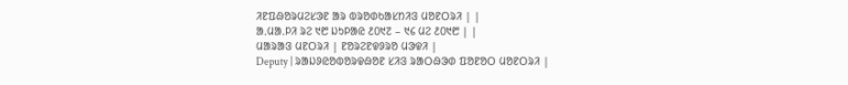ᱤᱱᱯᱷᱚᱨᱢᱮᱥᱳᱱ ᱟᱨ ᱵᱨᱚᱰᱠᱟᱥᱴᱤᱝ ᱢᱚᱱᱛᱨᱤ | |
ᱟᱹᱢᱟᱹᱞᱤ ᱨᱮ ᱑᱘ ᱡᱩᱞᱟᱭ ᱒᱐᱑᱗ – ᱑᱔ ᱢᱮ ᱒᱐᱑᱘ | |
ᱢᱟᱨᱟᱝ ᱢᱱᱛᱨᱤ | ᱱᱚᱨᱮᱱᱫᱽᱨᱚ ᱢᱳᱫᱤ |
Deputy | ᱨᱟᱡᱽᱭᱚᱵᱚᱨᱫᱷᱚᱱ ᱥᱤᱝ ᱨᱟᱛᱷᱳᱰ ᱯᱚᱱᱚᱛ ᱢᱚᱱᱛᱨᱤ |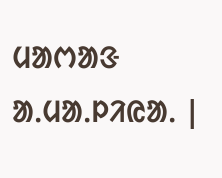ᱢᱟᱬᱟᱝ ᱟᱹᱢᱟᱹᱞᱤᱭᱟᱹ |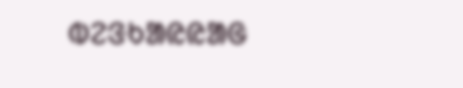ᱵᱮᱝᱠᱟᱭᱭᱟᱜ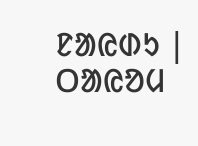ᱱᱟᱭᱰᱩ |
ᱛᱟᱭᱚᱢ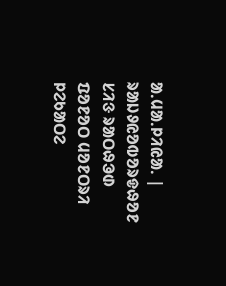ᱟᱹᱢᱟᱹᱞᱤᱭᱟᱹ | ᱨᱟᱡᱽᱭᱚᱵᱚᱨᱫᱷᱚᱱ ᱥᱤᱝ ᱨᱟᱛᱷᱳᱰ ᱯᱚᱱᱚᱛ ᱢᱚᱱᱛᱨᱤ ᱞᱮᱠᱟᱛᱮ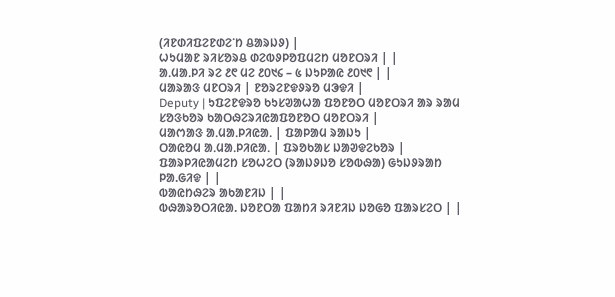(ᱤᱱᱰᱤᱯᱮᱱᱰᱮᱸᱴ ᱪᱟᱨᱡᱽ) |
ᱦᱩᱢᱟᱱ ᱨᱤᱥᱚᱨᱪ ᱰᱮᱵᱽᱞᱚᱯᱢᱮᱴ ᱢᱚᱱᱛᱨᱤ | |
ᱟᱹᱢᱟᱹᱞᱤ ᱨᱮ ᱒᱖ ᱢᱮ ᱒᱐᱑᱔ – ᱕ ᱡᱩᱞᱟᱭ ᱒᱐᱑᱖ | |
ᱢᱟᱨᱟᱝ ᱢᱱᱛᱨᱤ | ᱱᱚᱨᱮᱱᱫᱽᱨᱚ ᱢᱳᱫᱤ |
Deputy | ᱩᱯᱮᱱᱫᱨᱚ ᱠᱩᱥᱣᱟᱦᱟ ᱯᱚᱱᱚᱛ ᱢᱚᱱᱛᱨᱤ ᱟᱨ ᱨᱟᱢ ᱥᱚᱝᱠᱚᱨ ᱠᱟᱛᱷᱮᱨᱤᱭᱟᱯᱚᱱᱚᱛ ᱢᱚᱱᱛᱨᱤ |
ᱢᱟᱬᱟᱝ ᱟᱹᱢᱟᱹᱞᱤᱭᱟᱹ | ᱯᱟᱞᱟᱢ ᱨᱟᱡᱩ |
ᱛᱟᱭᱚᱢ ᱟᱹᱢᱟᱹᱞᱤᱭᱟᱹ | ᱯᱨᱚᱠᱟᱥ ᱡᱟᱣᱫᱮᱠᱚᱨ |
ᱯᱟᱨᱞᱤᱭᱟᱢᱮᱴ ᱥᱚᱦᱮᱛ (ᱨᱟᱡᱽᱡᱚ ᱥᱚᱵᱷᱟ) ᱜᱩᱡᱽᱨᱟᱴ ᱞᱟ.ᱜᱤᱫ | |
ᱵᱟᱭᱴᱷᱮᱨ ᱟᱠᱟᱱᱤᱡ | |
ᱵᱷᱟᱨᱚᱛᱤᱭᱟ. ᱡᱚᱱᱛᱟ ᱯᱟᱴᱤ ᱨᱤᱱᱤᱡ ᱡᱚᱜᱚ ᱯᱟᱨᱥᱮᱛ | |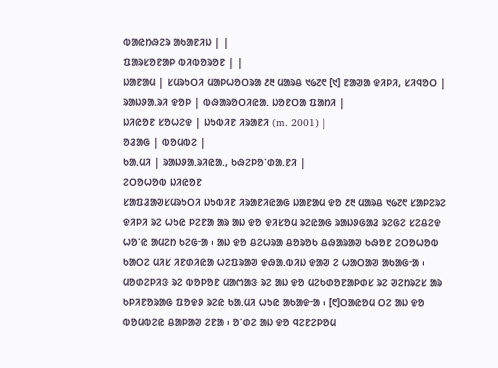ᱵᱟᱭᱴᱷᱮᱨ ᱟᱠᱟᱱᱤᱡ | |
ᱯᱟᱨᱥᱚᱱᱟᱞ ᱵᱤᱵᱚᱨᱚᱱ | |
ᱡᱟᱱᱟᱢ | ᱥᱢᱨᱩᱛᱤ ᱢᱟᱞᱦᱚᱛᱨᱟ ᱒᱓ ᱢᱟᱨᱪ ᱑᱙᱗᱖ [᱑] ᱱᱟᱣᱟ ᱫᱤᱞᱤ, ᱥᱤᱧᱚᱛ |
ᱨᱟᱡᱽᱟᱹᱨᱤ ᱫᱚᱞ | ᱵᱷᱟᱨᱚᱛᱤᱭᱟ. ᱡᱚᱱᱛᱟ ᱯᱟᱴᱤ |
ᱡᱤᱭᱚᱱ ᱥᱚᱦᱮᱫ | ᱡᱩᱵᱤᱱ ᱤᱨᱟᱱᱤ (m. 2001) |
ᱚᱲᱟᱜ | ᱵᱚᱢᱵᱮ |
ᱠᱟᱹᱢᱤ | ᱨᱟᱡᱽᱟ.ᱨᱤᱭᱟ., ᱠᱷᱮᱞᱚᱸᱰᱟ.ᱱᱤ |
ᱮᱛᱚᱦᱚᱵ ᱡᱤᱭᱚᱱ
ᱥᱟᱯᱲᱟᱣᱥᱢᱨᱩᱛᱤ ᱡᱩᱵᱤᱱ ᱤᱨᱟᱱᱤᱭᱟᱜ ᱡᱟᱱᱟᱢ ᱫᱚ ᱒᱓ ᱢᱟᱨᱪ ᱑᱙᱗᱖ ᱥᱟᱞᱮᱨᱮ ᱫᱤᱞᱤ ᱨᱮ ᱦᱩᱭ ᱞᱮᱱᱟ ᱟᱨ ᱟᱡ ᱫᱚ ᱫᱤᱥᱚᱢ ᱨᱮᱭᱟᱜ ᱨᱟᱡᱽᱜᱟᱲ ᱨᱮᱜᱮ ᱥᱮᱪᱮᱫ ᱦᱚᱸᱭ ᱟᱢᱮᱴ ᱠᱮᱜᱼᱟ ᱾ ᱟᱡ ᱫᱚ ᱪᱮᱦᱨᱟ ᱪᱚᱨᱚᱠ ᱪᱷᱟᱨᱟᱣ ᱠᱷᱚᱱ ᱮᱛᱚᱦᱚᱵ ᱠᱟᱛᱮ ᱢᱤᱥ ᱤᱱᱰᱤᱭᱟ ᱦᱮᱯᱨᱟᱣ ᱫᱷᱟ.ᱵᱤᱡ ᱫᱟᱣ ᱮ ᱦᱟᱛᱟᱣ ᱟᱠᱟᱜᱼᱟ ᱾ ᱢᱚᱰᱮᱞᱤᱝ ᱨᱮ ᱵᱚᱞᱚᱱ ᱢᱟᱬᱟᱝ ᱨᱮ ᱟᱡ ᱫᱚ ᱢᱮᱠᱰᱚᱱᱟᱞᱰᱥ ᱨᱮ ᱣᱮᱴᱨᱮᱥ ᱟᱨ ᱠᱞᱤᱱᱚᱨᱟᱜ ᱯᱚᱫᱽ ᱨᱮᱭ ᱠᱟ.ᱢᱤ ᱦᱩᱭ ᱟᱠᱟᱫᱼᱟ ᱾ [᱖]ᱛᱟᱭᱚᱢ ᱛᱮ ᱟᱡ ᱫᱚ ᱵᱚᱢᱵᱮᱭ ᱪᱟᱞᱟᱣ ᱮᱱᱟ ᱾ ᱚᱸᱰᱮ ᱟᱡ ᱫᱚ ᱧᱮᱱᱮᱞᱚᱢ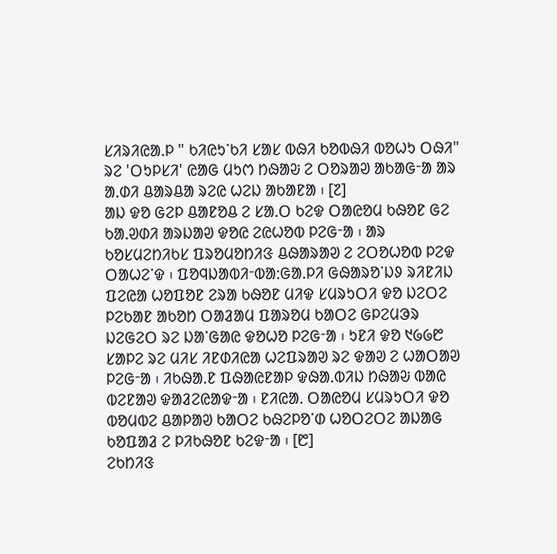ᱥᱤᱨᱤᱭᱟ.ᱞ " ᱠᱤᱭᱩᱸᱠᱤ ᱥᱟᱥ ᱵᱷᱤ ᱠᱚᱵᱷᱤ ᱵᱚᱦᱩ ᱛᱷᱤ" ᱨᱮ 'ᱛᱩᱞᱥᱤ' ᱭᱟᱜ ᱢᱩᱬ ᱴᱷᱟᱶ ᱮ ᱛᱚᱨᱟᱣ ᱟᱠᱟᱜᱼᱟ ᱟᱨ ᱟ.ᱰᱤ ᱪᱟᱨᱪᱟ ᱨᱮᱭ ᱦᱮᱡ ᱟᱠᱟᱱᱟ ᱾ [᱗]
ᱟᱡ ᱫᱚ ᱜᱮᱞ ᱪᱟᱱᱚᱪ ᱮ ᱥᱟ.ᱛ ᱠᱮᱫ ᱛᱟᱭᱚᱢ ᱠᱷᱚᱱ ᱜᱮ ᱠᱟ.ᱣᱰᱤ ᱟᱨᱡᱟᱣ ᱫᱚᱭ ᱮᱭᱦᱚᱵ ᱞᱮᱜᱼᱟ ᱾ ᱟᱨ ᱠᱚᱥᱢᱮᱴᱤᱠᱥ ᱯᱨᱚᱢᱚᱴᱤᱝ ᱪᱷᱟᱨᱟᱣ ᱮ ᱮᱛᱚᱦᱚᱵ ᱞᱮᱫ ᱛᱟᱦᱮᱸᱫ ᱾ ᱯᱚᱧᱡᱟᱵᱤᱼᱵᱟᱺᱜᱟ.ᱞᱤ ᱜᱷᱟᱨᱚᱸᱡᱽ ᱨᱤᱱᱤᱡ ᱯᱮᱭᱟ ᱦᱚᱯᱚᱱ ᱮᱨᱟ ᱠᱷᱚᱱ ᱢᱤᱫ ᱥᱢᱨᱩᱛᱤ ᱫᱚ ᱡᱮᱛᱮ ᱞᱮᱠᱟᱱ ᱟᱠᱚᱴ ᱛᱟᱲᱟᱢ ᱯᱟᱨᱚᱢ ᱠᱟᱛᱮ ᱜᱞᱮᱢᱳᱨ ᱡᱮᱜᱮᱛ ᱨᱮ ᱡᱟᱸᱜᱟᱭ ᱫᱚᱦᱚ ᱞᱮᱜᱼᱟ ᱾ ᱩᱱᱤ ᱫᱚ ᱑᱙᱙᱘ ᱥᱟᱞᱮ ᱨᱮ ᱢᱤᱥ ᱤᱱᱰᱤᱭᱟ ᱦᱮᱯᱨᱟᱣ ᱨᱮ ᱫᱟᱣ ᱮ ᱦᱟᱛᱟᱣ ᱞᱮᱜᱼᱟ ᱾ ᱤᱠᱷᱟ.ᱱ ᱯᱷᱟᱭᱱᱟᱞ ᱫᱷᱟ.ᱵᱤᱡ ᱴᱷᱟᱶ ᱵᱟᱭ ᱵᱮᱱᱟᱣ ᱫᱟᱲᱮᱭᱟᱫᱼᱟ ᱾ ᱱᱤᱭᱟ. ᱛᱟᱭᱚᱢ ᱥᱢᱨᱩᱛᱤ ᱫᱚ ᱵᱚᱢᱵᱮ ᱪᱟᱞᱟᱣ ᱠᱟᱛᱮ ᱠᱷᱮᱞᱚᱸᱰ ᱦᱚᱛᱮᱛᱮ ᱟᱡᱟᱜ ᱠᱚᱯᱟᱲ ᱮ ᱞᱤᱠᱷᱚᱱ ᱠᱮᱫᱼᱟ ᱾ [᱘]
ᱮᱠᱴᱤᱝ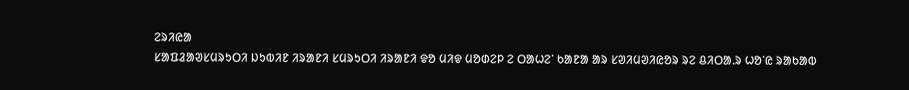ᱮᱨᱤᱭᱟ
ᱥᱟᱯᱲᱟᱣᱥᱢᱨᱩᱛᱤ ᱡᱩᱵᱤᱱ ᱤᱨᱟᱱᱤ ᱥᱢᱨᱩᱛᱤ ᱤᱨᱟᱱᱤ ᱫᱚ ᱢᱤᱫ ᱢᱚᱰᱮᱞ ᱮ ᱛᱟᱦᱮᱸ ᱠᱟᱱᱟ ᱟᱨ ᱥᱣᱤᱢᱣᱤᱭᱚᱨ ᱨᱮ ᱪᱤᱛᱟ.ᱨ ᱦᱚᱸᱭ ᱨᱟᱠᱟᱵ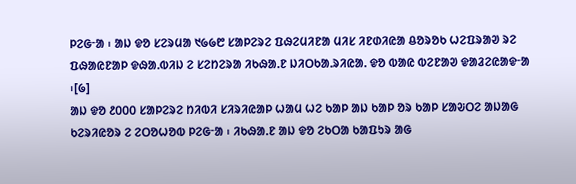ᱞᱮᱜᱼᱟ ᱾ ᱟᱡ ᱫᱚ ᱥᱮᱨᱢᱟ ᱑᱙᱙᱘ ᱥᱟᱞᱮᱨᱮ ᱯᱷᱮᱢᱤᱱᱟ ᱢᱤᱥ ᱤᱱᱰᱤᱭᱟ ᱪᱚᱨᱚᱠ ᱦᱮᱯᱨᱟᱣ ᱨᱮ ᱯᱷᱟᱭᱱᱟᱞ ᱫᱷᱟ.ᱵᱤᱡ ᱮ ᱥᱮᱴᱮᱨᱟ ᱤᱠᱷᱟ.ᱱ ᱡᱤᱛᱠᱟ.ᱨᱤᱭᱟ. ᱫᱚ ᱵᱟᱭ ᱵᱮᱱᱟᱣ ᱫᱟᱲᱮᱭᱟᱫᱼᱟ ᱾[᱙]
ᱟᱡ ᱫᱚ ᱒᱐᱐᱐ ᱥᱟᱞᱮᱨᱮ ᱴᱤᱵᱤ ᱥᱤᱨᱤᱭᱟᱞ ᱦᱟᱢ ᱦᱮ ᱠᱟᱞ ᱟᱡ ᱠᱟᱞ ᱚᱨ ᱠᱟᱞ ᱥᱟᱶᱛᱮ ᱟᱡᱟᱜ ᱠᱮᱨᱤᱭᱚᱨ ᱮ ᱮᱛᱚᱦᱚᱵ ᱞᱮᱜᱼᱟ ᱾ ᱤᱠᱷᱟ.ᱱ ᱟᱡ ᱫᱚ ᱮᱠᱛᱟ ᱠᱟᱯᱩᱨ ᱟᱜ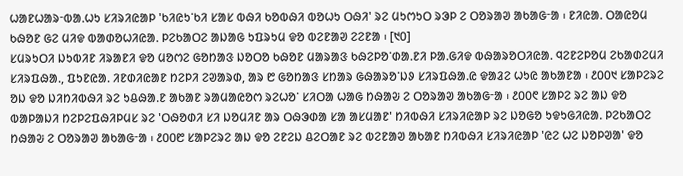ᱦᱟᱱᱦᱟᱨᱼᱵᱟ.ᱦᱩ ᱥᱤᱨᱤᱭᱟᱞ 'ᱠᱤᱭᱩᱸᱠᱤ ᱥᱟᱥ ᱵᱷᱤ ᱠᱚᱵᱷᱤ ᱵᱚᱦᱩ ᱛᱷᱤ' ᱨᱮ ᱢᱩᱬᱩᱛ ᱨᱳᱞ ᱮ ᱛᱚᱨᱟᱣ ᱟᱠᱟᱜᱼᱟ ᱾ ᱱᱤᱭᱟ. ᱛᱟᱭᱚᱢ ᱠᱷᱚᱱ ᱜᱮ ᱢᱤᱫ ᱵᱟᱰᱚᱦᱤᱭᱟ. ᱞᱮᱠᱟᱛᱮ ᱟᱡᱟᱜ ᱩᱯᱨᱩᱢ ᱫᱚ ᱵᱮᱱᱟᱣ ᱮᱮᱱᱟ ᱾ [᱑᱐]
ᱥᱢᱨᱩᱛᱤ ᱡᱩᱵᱤᱱ ᱤᱨᱟᱱᱤ ᱫᱚ ᱢᱚᱬᱮ ᱜᱚᱴᱟᱝ ᱡᱚᱛᱚ ᱠᱷᱚᱱ ᱢᱟᱨᱟᱝ ᱠᱷᱮᱞᱚᱸᱰᱟ.ᱱᱤ ᱞᱟ.ᱜᱤᱫ ᱵᱷᱟᱨᱚᱛᱤᱭᱟ. ᱧᱮᱱᱮᱞᱚᱢ ᱮᱠᱟᱰᱮᱢᱤ ᱥᱤᱨᱯᱷᱟ., ᱯᱩᱱᱭᱟ. ᱤᱱᱰᱤᱭᱟᱱ ᱴᱮᱞᱤ ᱮᱣᱟᱨᱰ, ᱟᱨ ᱘ ᱜᱚᱴᱟᱝ ᱥᱴᱟᱨ ᱜᱷᱟᱨᱚᱸᱡᱽ ᱥᱤᱨᱯᱷᱟ.ᱭ ᱫᱟᱲᱮ ᱦᱩᱭ ᱟᱠᱟᱱᱟ ᱾ ᱒᱐᱐᱑ ᱥᱟᱞᱮᱨᱮ ᱚᱡ ᱫᱚ ᱡᱤᱴᱤᱵᱷᱤ ᱨᱮ ᱩᱪᱷᱟ.ᱱ ᱟᱠᱟᱱ ᱨᱟᱢᱟᱭᱚᱬ ᱨᱮᱦᱚᱸ ᱥᱤᱛᱟ ᱦᱟᱜ ᱴᱷᱟᱶ ᱮ ᱛᱚᱨᱟᱣ ᱟᱠᱟᱜᱼᱟ ᱾ ᱒᱐᱐᱖ ᱥᱟᱞᱮ ᱨᱮ ᱟᱡ ᱫᱚ ᱵᱟᱞᱟᱡᱤ ᱴᱮᱞᱮᱯᱷᱤᱞᱢᱥ ᱨᱮ 'ᱛᱷᱚᱰᱤ ᱥᱤ ᱡᱚᱢᱤᱱ ᱟᱨ ᱛᱷᱳᱰᱟ ᱥᱟ ᱟᱥᱢᱟᱱ' ᱴᱤᱵᱷᱤ ᱥᱤᱨᱤᱭᱟᱞ ᱨᱮ ᱡᱚᱜᱚ ᱩᱫᱩᱜᱤᱭᱟ. ᱞᱮᱠᱟᱛᱮ ᱴᱷᱟᱶ ᱮ ᱛᱚᱨᱟᱣ ᱟᱠᱟᱜᱼᱟ ᱾ ᱒᱐᱐᱘ ᱥᱟᱞᱮᱨᱮ ᱟᱡ ᱫᱚ ᱮᱱᱮᱡ ᱪᱮᱛᱟᱱ ᱨᱮ ᱵᱮᱱᱟᱣ ᱟᱠᱟᱱ ᱴᱤᱵᱷᱤ ᱥᱤᱨᱤᱭᱟᱞ 'ᱭᱮ ᱦᱮ ᱡᱚᱞᱣᱟ' ᱫᱚ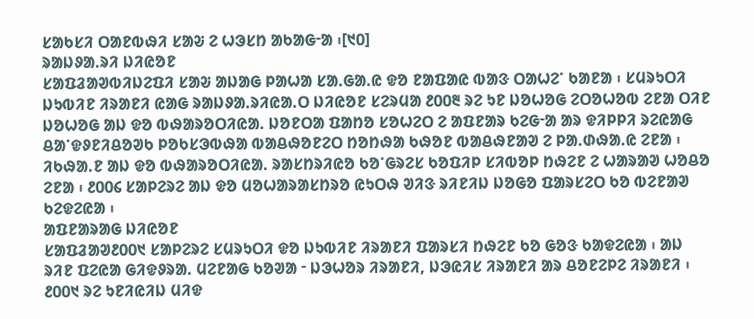ᱥᱟᱠᱥᱤ ᱛᱟᱱᱵᱷᱤ ᱥᱟᱶ ᱮ ᱦᱳᱥᱴ ᱟᱠᱟᱜᱼᱟ ᱾[᱑᱐]
ᱨᱟᱡᱽᱟ.ᱨᱤ ᱡᱤᱭᱚᱱ
ᱥᱟᱯᱲᱟᱣᱵᱤᱡᱮᱯᱤ ᱥᱟᱶ ᱟᱡᱟᱜ ᱞᱟᱦᱟ ᱥᱟ.ᱜᱟ.ᱭ ᱫᱚ ᱱᱟᱯᱟᱭ ᱵᱟᱝ ᱛᱟᱦᱮᱸ ᱠᱟᱱᱟ ᱾ ᱥᱢᱨᱩᱛᱤ ᱡᱩᱵᱤᱱ ᱤᱨᱟᱱᱤ ᱭᱟᱜ ᱨᱟᱡᱽᱟ.ᱨᱤᱭᱟ.ᱛ ᱡᱤᱭᱚᱱ ᱥᱮᱨᱢᱟ ᱒᱐᱐᱓ ᱨᱮ ᱩᱱ ᱡᱚᱦᱚᱜ ᱮᱛᱚᱦᱚᱵ ᱮᱱᱟ ᱛᱤᱱ ᱡᱚᱦᱚᱜ ᱟᱡ ᱫᱚ ᱵᱷᱟᱨᱚᱛᱤᱭᱟ. ᱡᱚᱱᱛᱟ ᱯᱟᱴᱚ ᱥᱚᱦᱮᱛ ᱮ ᱟᱯᱱᱟᱨ ᱠᱮᱜᱼᱟ ᱟᱨ ᱫᱤᱞᱞᱤ ᱨᱮᱭᱟᱜ ᱪᱟᱸᱫᱽᱱᱤᱪᱚᱣᱠ ᱞᱚᱠᱥᱳᱵᱷᱟ ᱵᱟᱪᱷᱚᱱᱮᱛ ᱴᱚᱴᱷᱟ ᱠᱷᱚᱱ ᱵᱟᱪᱷᱱᱟᱣ ᱮ ᱞᱟ.ᱰᱷᱟ.ᱭ ᱮᱱᱟ ᱾ ᱤᱠᱷᱟ.ᱱ ᱟᱡ ᱫᱚ ᱵᱷᱟᱨᱚᱛᱤᱭᱟ. ᱨᱟᱥᱴᱨᱤᱭᱚ ᱠᱚᱸᱜᱨᱮᱥ ᱠᱚᱯᱤᱞ ᱥᱤᱵᱚᱞ ᱴᱷᱮᱱ ᱮ ᱦᱟᱨᱟᱣ ᱦᱚᱪᱚ ᱮᱱᱟ ᱾ ᱒᱐᱐᱔ ᱥᱟᱞᱮᱨᱮ ᱟᱡ ᱫᱚ ᱢᱚᱦᱟᱨᱟᱥᱴᱨᱚ ᱭᱩᱛᱷ ᱣᱤᱝ ᱨᱤᱱᱤᱡ ᱡᱚᱜᱚ ᱯᱟᱨᱥᱮᱛ ᱠᱚ ᱵᱮᱱᱟᱣ ᱠᱮᱫᱮᱭᱟ ᱾
ᱟᱯᱱᱟᱨᱟᱜ ᱡᱤᱭᱚᱱ
ᱥᱟᱯᱲᱟᱣ᱒᱐᱐᱑ ᱥᱟᱞᱮᱨᱮ ᱥᱢᱨᱩᱛᱤ ᱫᱚ ᱡᱩᱵᱤᱱ ᱤᱨᱟᱱᱤ ᱯᱟᱨᱥᱤ ᱴᱷᱮᱱ ᱠᱚ ᱜᱚᱝ ᱠᱟᱫᱮᱭᱟ ᱾ ᱟᱡ ᱨᱤᱱ ᱯᱮᱭᱟ ᱜᱤᱫᱽᱨᱟ. ᱢᱮᱱᱟᱜ ᱠᱚᱣᱟ ᱼ ᱡᱳᱦᱚᱨ ᱤᱨᱟᱱᱤ, ᱡᱳᱭᱤᱥ ᱤᱨᱟᱱᱤ ᱟᱨ ᱪᱚᱱᱮᱞᱮ ᱤᱨᱟᱱᱤ ᱾ ᱒᱐᱐᱑ ᱨᱮ ᱩᱱᱤᱭᱤᱡ ᱢᱤᱫ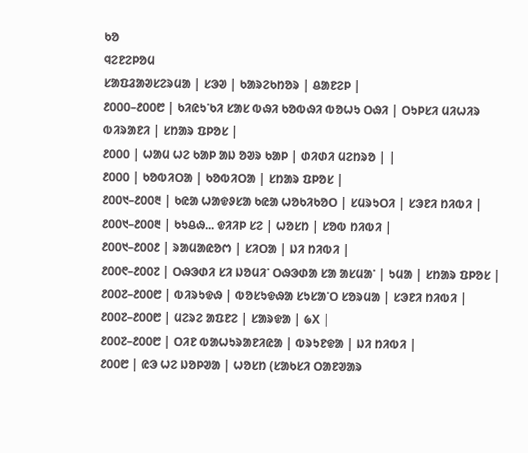ᱠᱚ
ᱧᱮᱱᱮᱞᱚᱢ
ᱥᱟᱯᱲᱟᱣᱥᱮᱨᱢᱟ | ᱥᱳᱣ | ᱠᱟᱨᱮᱠᱴᱚᱨ | ᱪᱟᱱᱮᱞ |
᱒᱐᱐᱐–᱒᱐᱐᱘ | ᱠᱤᱭᱩᱸᱠᱤ ᱥᱟᱥ ᱵᱷᱤ ᱠᱚᱵᱷᱤ ᱵᱚᱦᱩ ᱛᱷᱤ | ᱛᱩᱞᱥᱤ ᱢᱤᱦᱤᱨ ᱵᱤᱨᱟᱱᱤ | ᱥᱴᱟᱨ ᱯᱞᱚᱥ |
᱒᱐᱐᱐ | ᱦᱟᱢ ᱦᱮ ᱠᱟᱞ ᱟᱡ ᱚᱣᱨ ᱠᱟᱞ | ᱰᱤᱰᱤ ᱢᱮᱴᱨᱚ | |
᱒᱐᱐᱐ | ᱠᱚᱵᱤᱛᱟ | ᱠᱚᱵᱤᱛᱟ | ᱥᱴᱟᱨ ᱯᱞᱚᱥ |
᱒᱐᱐᱑–᱒᱐᱐᱓ | ᱠᱭᱟ ᱦᱟᱫᱽᱥᱟ ᱠᱭᱟ ᱦᱚᱠᱤᱠᱚᱛ | ᱥᱢᱨᱩᱛᱤ | ᱥᱳᱱᱤ ᱴᱤᱵᱤ |
᱒᱐᱐᱑–᱒᱐᱐᱓ | ᱠᱩᱪᱷ... ᱫᱤᱤᱞ ᱥᱮ | ᱦᱚᱥᱴ | ᱥᱚᱵ ᱴᱤᱵᱤ |
᱒᱐᱐᱑–᱒᱐᱐᱒ | ᱨᱟᱢᱟᱭᱚᱬ | ᱥᱤᱛᱟ | ᱡᱤ ᱴᱤᱵᱤ |
᱒᱐᱐᱖–᱒᱐᱐᱗ | ᱛᱷᱳᱰᱤ ᱥᱤ ᱡᱚᱢᱤᱸ ᱛᱷᱳᱰᱟ ᱥᱟ ᱟᱥᱢᱟᱸ | ᱩᱢᱟ | ᱥᱴᱟᱨ ᱯᱞᱚᱥ |
᱒᱐᱐᱗–᱒᱐᱐᱘ | ᱵᱤᱨᱩᱫᱷ | ᱵᱚᱥᱩᱫᱷᱟ ᱥᱩᱥᱟᱸᱛ ᱥᱚᱨᱢᱟ | ᱥᱳᱱᱤ ᱴᱤᱵᱤ |
᱒᱐᱐᱗–᱒᱐᱐᱘ | ᱢᱮᱨᱮ ᱟᱯᱱᱮ | ᱥᱟᱨᱫᱟ | ᱙X |
᱒᱐᱐᱗–᱒᱐᱐᱘ | ᱛᱤᱱ ᱵᱟᱦᱩᱨᱟᱱᱤᱭᱟ | ᱵᱨᱩᱱᱫᱟ | ᱡᱤ ᱴᱤᱵᱤ |
᱒᱐᱐᱘ | ᱭᱳ ᱦᱮ ᱡᱚᱞᱣᱟ | ᱦᱚᱥᱴ (ᱥᱟᱠᱥᱤ ᱛᱟᱱᱣᱟᱨ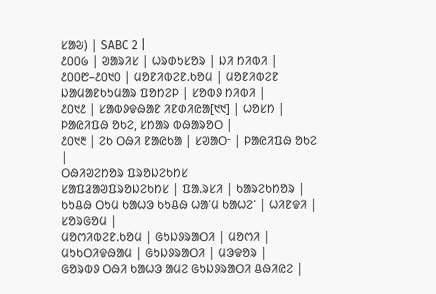ᱥᱟᱶ) | SABC 2 |
᱒᱐᱐᱙ | ᱣᱟᱨᱤᱥ | ᱦᱨᱰᱩᱥᱚᱨ | ᱡᱤ ᱴᱤᱵᱤ |
᱒᱐᱐᱘–᱒᱐᱑᱐ | ᱢᱚᱱᱤᱵᱮᱱ.ᱠᱚᱢ | ᱢᱚᱱᱤᱵᱮᱱ ᱡᱟᱢᱟᱱᱠᱩᱢᱟᱨ ᱯᱚᱴᱮᱞ | ᱥᱚᱵᱽ ᱴᱤᱵᱤ |
᱒᱐᱑᱒ | ᱥᱟᱵᱽᱫᱷᱟᱱ ᱤᱱᱰᱤᱭᱟ[᱑᱑] | ᱦᱚᱥᱴ | ᱞᱟᱭᱤᱯᱷ ᱚᱠᱮ, ᱥᱴᱟᱨ ᱵᱷᱟᱨᱚᱛ |
᱒᱐᱑᱓ | ᱮᱠ ᱛᱷᱤ ᱱᱟᱭᱠᱟ | ᱥᱣᱟᱛᱼ | ᱞᱟᱭᱤᱯᱷ ᱚᱠᱮ |
ᱛᱷᱤᱣᱮᱴᱚᱨ ᱯᱨᱚᱡᱮᱠᱴᱥ
ᱥᱟᱯᱲᱟᱣᱯᱨᱚᱡᱮᱠᱴᱥ | ᱯᱟ.ᱨᱥᱤ | ᱠᱟᱨᱮᱠᱴᱚᱨ |
ᱠᱩᱪᱷ ᱛᱩᱢ ᱠᱟᱦᱳ ᱠᱩᱪᱷ ᱦᱟᱸᱢ ᱠᱟᱦᱮᱸ | ᱦᱤᱱᱫᱤ | ᱥᱚᱨᱜᱚᱢ |
ᱢᱚᱬᱤᱵᱮᱱ.ᱠᱚᱢ | ᱜᱩᱡᱽᱨᱟᱛᱤ | ᱢᱚᱬᱤ |
ᱢᱩᱠᱛᱤᱫᱷᱟᱢ | ᱜᱩᱡᱽᱨᱟᱛᱤ | ᱢᱳᱫᱚᱨ |
ᱜᱚᱨᱵᱽ ᱛᱷᱤ ᱠᱟᱦᱳ ᱟᱢᱮ ᱜᱩᱡᱽᱨᱟᱛᱤ ᱪᱷᱤᱭᱮ |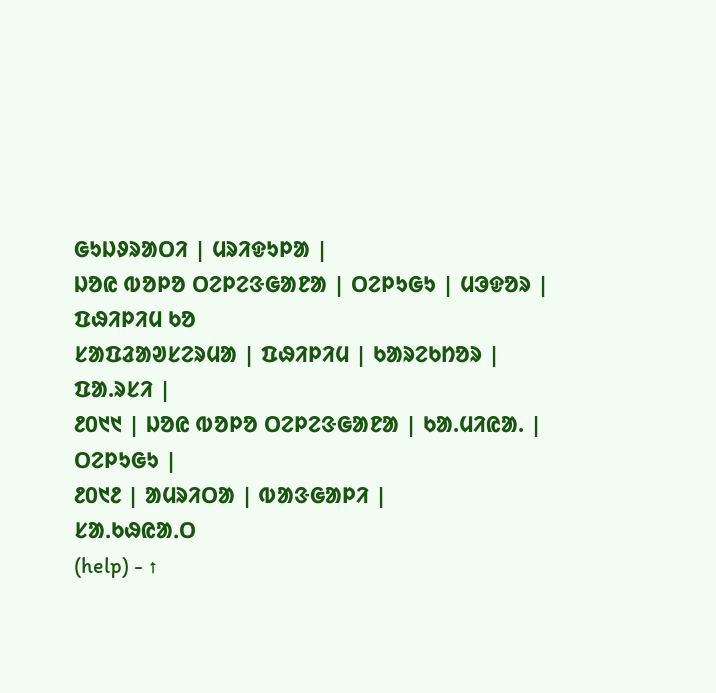ᱜᱩᱡᱽᱨᱟᱛᱤ | ᱢᱨᱤᱫᱩᱞᱟ |
ᱡᱚᱭ ᱵᱚᱞᱚ ᱛᱮᱞᱮᱝᱜᱟᱱᱟ | ᱛᱮᱞᱩᱜᱩ | ᱢᱳᱫᱚᱨ |
ᱯᱷᱤᱞᱤᱢ ᱠᱚ
ᱥᱟᱯᱲᱟᱣᱥᱮᱨᱢᱟ | ᱯᱷᱤᱞᱤᱢ | ᱠᱟᱨᱮᱠᱴᱚᱨ | ᱯᱟ.ᱨᱥᱤ |
᱒᱐᱑᱑ | ᱡᱚᱭ ᱵᱚᱞᱚ ᱛᱮᱞᱮᱝᱜᱟᱱᱟ | ᱠᱟ.ᱢᱤᱭᱟ. | ᱛᱮᱞᱩᱜᱩ |
᱒᱐᱑᱒ | ᱟᱢᱨᱤᱛᱟ | ᱵᱟᱝᱜᱟᱞᱤ |
ᱥᱟᱹᱠᱷᱭᱟᱹᱛ
(help) - ↑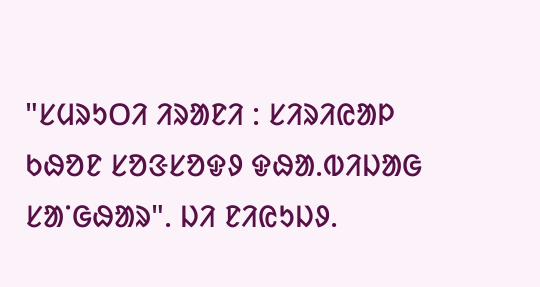"ᱥᱢᱨᱩᱛᱤ ᱤᱨᱟᱱᱤ : ᱥᱤᱨᱤᱭᱟᱞ ᱠᱷᱚᱱ ᱥᱚᱝᱥᱚᱫᱽ ᱫᱷᱟ.ᱵᱤᱡᱟᱜ ᱥᱟᱸᱜᱷᱟᱨ". ᱡᱤ ᱱᱤᱭᱩᱡᱽ.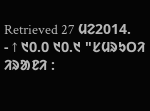Retrieved 27 ᱢᱮ2014.
- ↑ ᱑᱐.᱐ ᱑᱐.᱑ "ᱥᱢᱨᱩᱛᱤ ᱤᱨᱟᱱᱤ :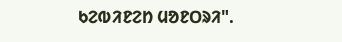ᱠᱮᱵᱤᱱᱮᱴ ᱢᱚᱱᱛᱨᱤ".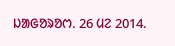ᱡᱟᱜᱚᱨᱚᱬ. 26 ᱢᱮ 2014.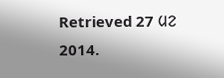Retrieved 27 ᱢᱮ 2014.